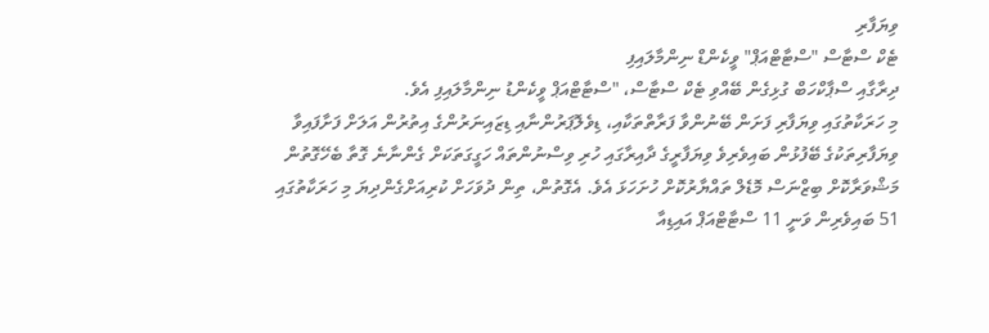ވިޔަފާރި
ޓެކް ސްޓާސް "ސްޓާޓްއަޕް" ވީކެންޑް ނިންމާލައިފި
ދިރާގާއި ސްޕާކްހަބް ގުޅިގެން ބޭއްވި ޓެކް ސްޓާސް، "ސްޓާޓްއަޕް ވީކެންޑު ނިންމާލައިފި އެވެ.
މި ހަރަކާތުގައި ވިޔަފާރި ފަށަން ބޭނުންވާ ފަރާތްތަކާއި، ޑިވެލޮޕަރުންނާއި ޑިޒައިނަރުންގެ އިތުރުން އަލަށް ފަށާފައިވާ ވިޔަފާރިތަކުގެ ބޭފުޅުން ބައިވެރިވެ ވިޔަފާރީގެ ދާއިރާގައި ހުރި ވިސްނުންތައް ހަގީގަތަކަށް ގެންނާނެ ގޮތާ ބެހޭގޮތުން މަޝްވަރާކޮށް ބިޒްނަސް މޮޑެލް ތައްޔާރުކޮށް ހުށަހަޅަ އެވެ. އެގޮތުން، ތިން ދުވަހަށް ކުރިއަށްގެންދިޔަ މި ހަރަކާތުގައި 51 ބައިވެރިން ވަނީ 11 ސްޓާޓްއަޕް އައިޑިއާ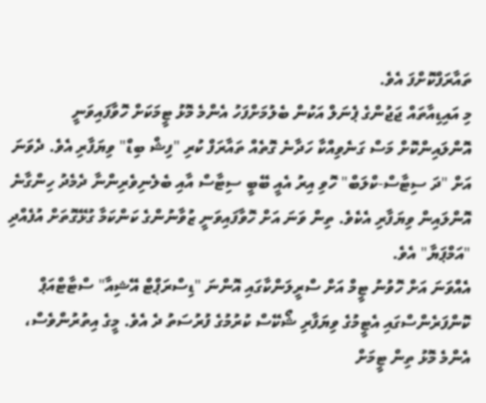ތައާރަފްކޮށްފަ އެވެ.
މި އައިޑިއާތައް ޖަޖުންގެ ޕެނަލް އަކުން ބެލުމަށްފަހު އެންމެ މޮޅު ޓީމަކަށް ހޮވާފައިވަނީ އޮންލައިންކޮށް މަސް ގަނެވިއްކާ ހަދާނެ ގޮތެއް ތައާރަފް ކުރި "ފިޝް ބިޑް" ވިޔަފާރި އެވެ. ދެވަނަ އަށް "ދަ ސިޓާސް-ކްލަބް" ހޮވި އިރު އެއީ ބޭބީ ސިޓާސް އާއި ބެލެނިވެރިންނާ ދެމެދު ހިންގާނެ އޮންލައިން ވިޔަފާރި އެކެވެ. ތިން ވަނަ އަށް ހޮވާފައިވަނީ ޒުވާނުންގެ ކަންކަމާ ގުޅޭގޮތަށް އުފެއްދި "އަމްޕަޔާ" އެވެ.
އެއްވަނަ އަށް ހޮވުނު ޓީމް އަށް ސްރީލަންކާގައި އޮންނަ "ޑިސްރަޕްޓް އޭޝިއާ" ސްޓާޓްއަޕް ކޮންފަރެންސްގައި އެޓީމުގެ ވިޔަފާރި ޝޯކޭސް ކުރުމުގެ ފުރުސަތު ދެ އެވެ. މީގެ އިތުރުންވެސް، އެންމެ މޮޅު ތިން ޓީމަށް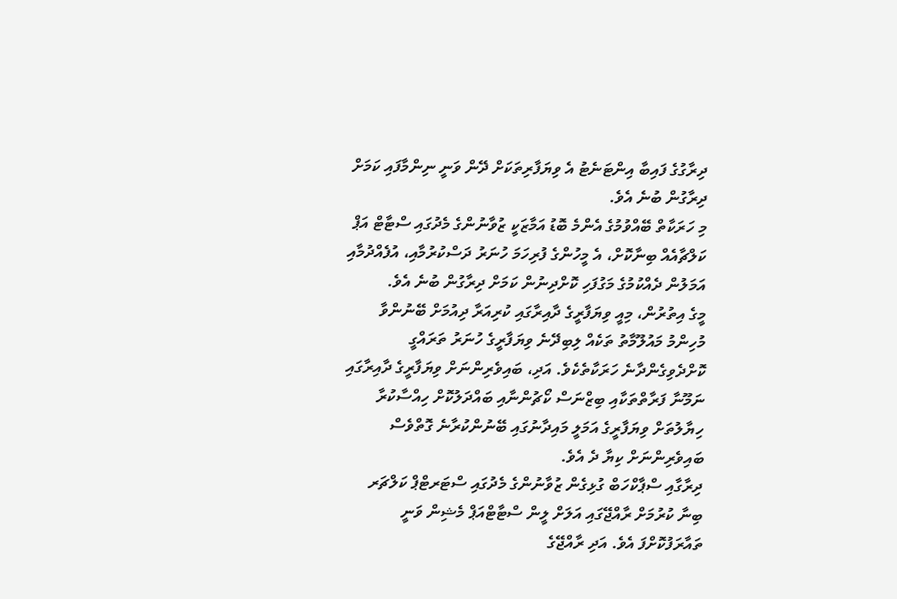ދިރާގުގެ ފައިބާ އިންޓަނެޓު އެ ވިޔަފާރިތަކަށް ދޭން ވަނީ ނިންމާފައި ކަމަށް ދިރާގުން ބުނެ އެވެ.
މި ހަރަކާތް ބޭއްވުމުގެ އެންމެ ބޮޑު އަމާޒަކީ ޒުވާނުންގެ މެދުގައި ސްޓާޓް އަޕް ކަލްޗާއެއް ބިނާކޮށް، އެ މީހުންގެ ފުރިހަމަ ހުނަރު ދަސްކުރުމާއި، އުފެއްދުމާއި އަމަލުން ދެއްކުމުގެ މަގުފަހި ކޮށްދިނުން ކަމަށް ދިރާގުން ބުނެ އެވެ.
މީގެ އިތުރުން، މިއީ ވިޔަފާރީގެ ދާއިރާގައި ކުރިއަރާ ދިއުމަށް ބޭނުންވާ މުހިންމު މައުލޫމާތު ތަކެއް ލިބިދޭނެ ވިޔަފާރީގެ ހުނަރު ތަރައްގީ ކޮށްދެވިގެންދާނެ ހަރަކާތެކެވެ. އަދި، ބައިވެރިންނަށް ވިޔަފާރީގެ ދާއިރާގައި ނަމޫނާ ފަރާތްތަކާއި ބިޒްނަސް ކޯޗުންނާއި ބައްދަލުކޮށް ހިއްސާކުރާ ހިޔާލުތަށް ވިޔަފާރީގެ އަމަލީ މައިދާނުގައި ބޭނުންކުރާނެ ގޮތްވެސް ބައިވެރިންނަށް ކިޔާ ދެ އެވެ.
ދިރާގާއި ސްޕާކްހަބް ގުޅިގެން ޒުވާނުންގެ މެދުގައި ސްޓަރޓްޕް ކަލްޗަރ ބިނާ ކުރުމަށް ރާއްޖޭގައި އަލަށް ލީން ސްޓާޓްއަޕް މެޝިން ވަނީ ތައާރަފުކޮށްފަ އެވެ. އަދި ރާއްޖޭގެ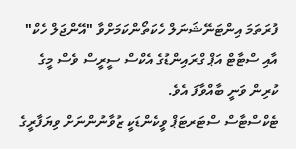ފުރަތަމަ އިންޓަނޭޝަނަލް ހެކަތޯންކަމަށްވާ "އޭންޖަލް ހެކް" އާއި ސްޓާޓް އަޕް ގްރައިންޑުގެ އެކްސް ސީރީސް ވެސް މީގެ ކުރިން ވަނީ ބާއްވާފަ އެވެ.
ޓެކްސްޓާސް ސްޓަރޓަޕް ވީކެންޑަކީ ޒުވާނުންނަށް ވިޔަފާރީގެ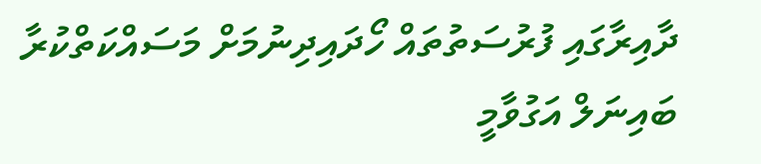ދާއިރާގައި ފުރުސަތުތައް ހޯދައިދިނުމަށް މަސައްކަތްކުރާ ބައިނަލް އަގުވާމީ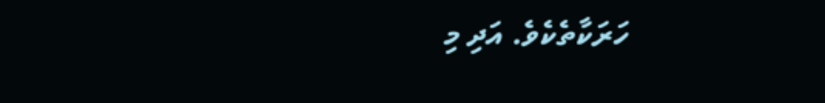ހަރަކާތެކެވެ. އަދި މި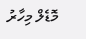މޮޑެލް މިހާރު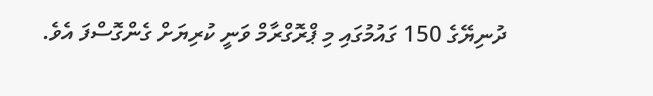ދުނިޔޭގެ 150 ގައުމުގައި މި ޕްރޮގްރާމް ވަނީ ކުރިޔަށް ގެންގޮސްފަ އެވެ.